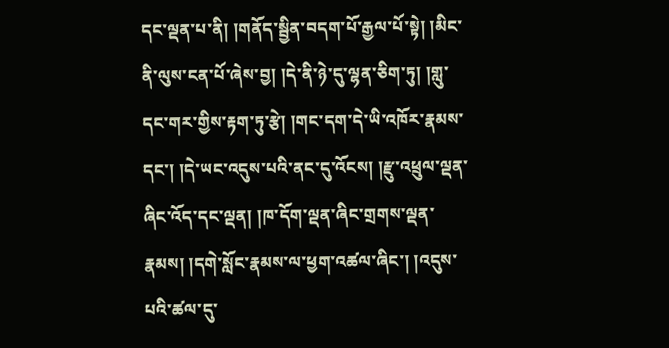དང་ལྡན་པ་ནི། །གནོད་སྦྱིན་བདག་པོ་རྒྱལ་པོ་སྟེ། །མིང་ནི་ལུས་ངན་པོ་ཞེས་བྱ། །དེ་ནི་ཉེ་དུ་ལྷན་ཅིག་ཏུ། །གླུ་དང་གར་གྱིས་རྟག་ཏུ་རྩེ། །གང་དག་དེ་ཡི་འཁོར་རྣམས་དང་། །དེ་ཡང་འདུས་པའི་ནང་དུ་འོངས། །རྫུ་འཕྲུལ་ལྡན་ཞིང་འོད་དང་ལྡན། །ཁ་དོག་ལྡན་ཞིང་གྲགས་ལྡན་རྣམས། །དགེ་སློང་རྣམས་ལ་ཕྱག་འཚལ་ཞིང་། །འདུས་པའི་ཚལ་དུ་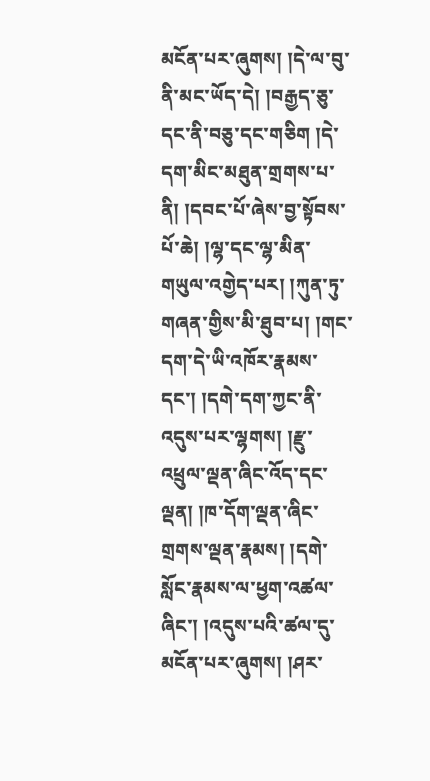མངོན་པར་ཞུགས། །དེ་ལ་བུ་ནི་མང་ཡོད་དེ། །བརྒྱད་ཅུ་དང་ནི་བཅུ་དང་གཅིག །དེ་དག་མིང་མཐུན་གྲགས་པ་ནི། །དབང་པོ་ཞེས་བྱ་སྟོབས་པོ་ཆེ། །ལྷ་དང་ལྷ་མིན་གཡུལ་འགྱེད་པར། །ཀུན་ཏུ་གཞན་གྱིས་མི་ཐུབ་པ། །གང་དག་དེ་ཡི་འཁོར་རྣམས་དང་། །དགེ་དག་ཀྱང་ནི་འདུས་པར་ལྷགས། །རྫུ་འཕྲུལ་ལྡན་ཞིང་འོད་དང་ལྡན། །ཁ་དོག་ལྡན་ཞིང་གྲགས་ལྡན་རྣམས། །དགེ་སློང་རྣམས་ལ་ཕྱག་འཚལ་ཞིང་། །འདུས་པའི་ཚལ་དུ་མངོན་པར་ཞུགས། །ཤར་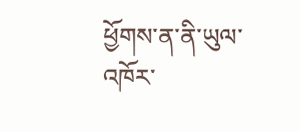ཕྱོགས་ན་ནི་ཡུལ་འཁོར་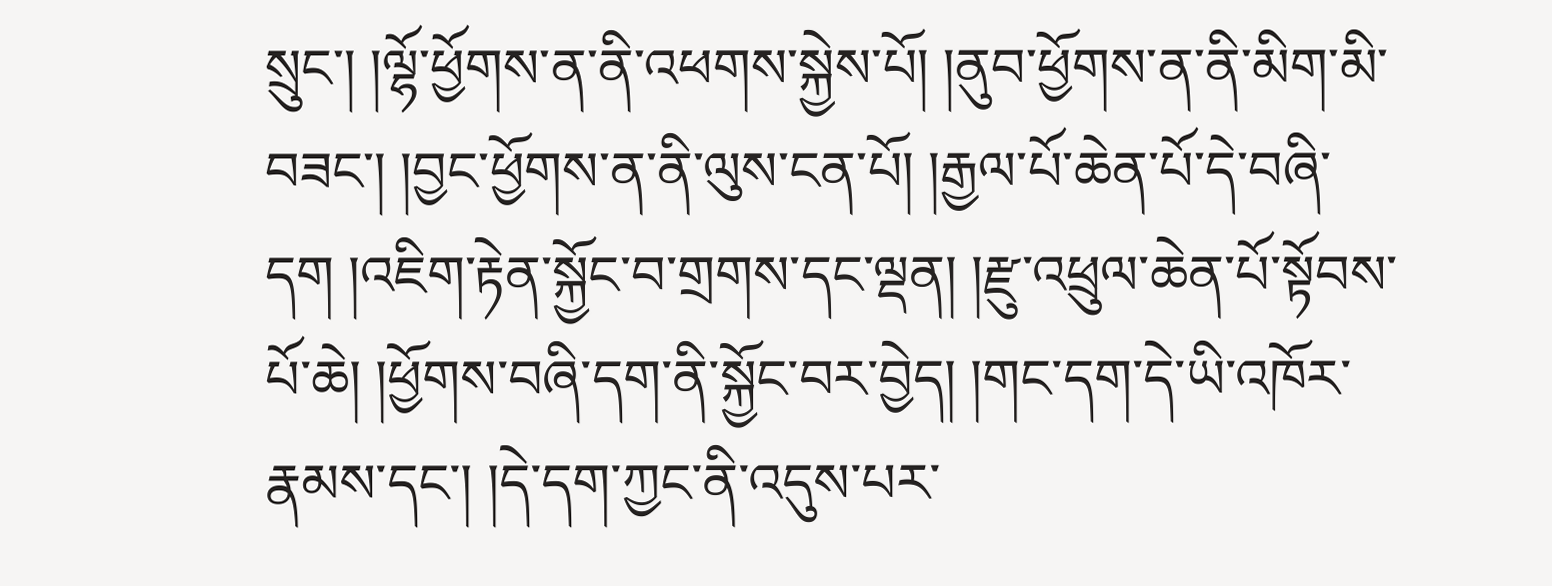སྲུང་། །ལྷོ་ཕྱོགས་ན་ནི་འཕགས་སྐྱེས་པོ། །ནུབ་ཕྱོགས་ན་ནི་མིག་མི་བཟང་། །བྱང་ཕྱོགས་ན་ནི་ལུས་ངན་པོ། །རྒྱལ་པོ་ཆེན་པོ་དེ་བཞི་དག །འཇིག་རྟེན་སྐྱོང་བ་གྲགས་དང་ལྡན། །རྫུ་འཕྲུལ་ཆེན་པོ་སྟོབས་པོ་ཆེ། །ཕྱོགས་བཞི་དག་ནི་སྐྱོང་བར་བྱེད། །གང་དག་དེ་ཡི་འཁོར་རྣམས་དང་། །དེ་དག་ཀྱང་ནི་འདུས་པར་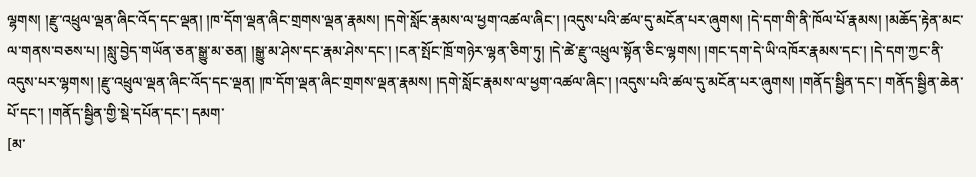ལྷགས། །རྫུ་འཕྲུལ་ལྡན་ཞིང་འོད་དང་ལྡན། །ཁ་དོག་ལྡན་ཞིང་གྲགས་ལྡན་རྣམས། །དགེ་སློང་རྣམས་ལ་ཕྱག་འཚལ་ཞིང་། །འདུས་པའི་ཚལ་དུ་མངོན་པར་ཞུགས། །དེ་དག་གི་ནི་ཁོལ་པོ་རྣམས། །མཆོད་རྟེན་མང་ལ་གནས་བཅས་པ། །སླུ་བྱེད་གཡོན་ཅན་སྒྱུ་མ་ཅན། །སྒྱུ་མ་ཤེས་དང་རྣམ་ཤེས་དང་། །ངན་སྤོང་ཁྲོ་གཉེར་ལྷན་ཅིག་ཏུ། །དེ་ཚེ་རྫུ་འཕྲུལ་སྟོན་ཅིང་ལྷགས། །གང་དག་དེ་ཡི་འཁོར་རྣམས་དང་། །དེ་དག་ཀྱང་ནི་འདུས་པར་ལྷགས། །རྫུ་འཕྲུལ་ལྡན་ཞིང་འོད་དང་ལྡན། །ཁ་དོག་ལྡན་ཞིང་གྲགས་ལྡན་རྣམས། །དགེ་སློང་རྣམས་ལ་ཕྱག་འཚལ་ཞིང་། །འདུས་པའི་ཚལ་དུ་མངོན་པར་ཞུགས། །གནོད་སྦྱིན་དང་། གནོད་སྦྱིན་ཆེན་པོ་དང་། །གནོད་སྦྱིན་གྱི་སྡེ་དཔོན་དང་། དམག་
[མ་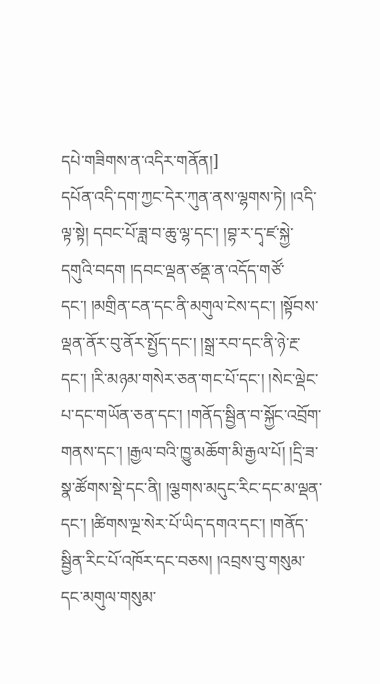དཔེ་གཟིགས་ན་འདིར་གནོན།]
དཔོན་འདི་དག་ཀྱང་དེར་ཀུན་ནས་ལྷགས་ཏེ། །འདི་ལྟ་སྟེ། དབང་པོ་ཟླ་བ་ཆུ་ལྷ་དང་། །བྷ་ར་དྭ་ཛ་སྐྱེ་དགུའི་བདག །དབང་ལྡན་ཙནྡ་ན་འདོད་གཙོ་དང་། །མགྲིན་ངན་དང་ནི་མགུལ་ངེས་དང་། །སྟོབས་ལྡན་ནོར་བུ་ནོར་སྤྱོད་དང་། །སྒྲ་རབ་དང་ནི་ཉེ་རྔ་དང་། །རི་མཉམ་གསེར་ཅན་གང་པོ་དང་། །སེང་ལྡེང་པ་དང་གཡོན་ཅན་དང་། །གནོད་སྦྱིན་བ་སྐྱོང་འབྲོག་གནས་དང་། །རྒྱལ་བའི་ཁྱུ་མཆོག་མི་རྒྱལ་པོ། །དྲི་ཟ་སྣ་ཚོགས་སྡེ་དང་ནི། །ལྕགས་མདུང་རིང་དང་མ་ལྡན་དང་། །ཚིགས་ལྔ་སེར་པོ་ཡིད་དགའ་དང་། །གནོད་སྦྱིན་རིང་པོ་འཁོར་དང་བཅས། །འབྲས་བུ་གསུམ་དང་མགུལ་གསུམ་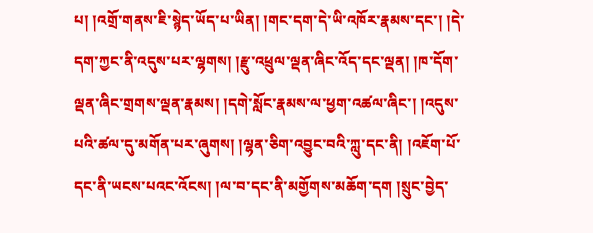པ། །འགྲོ་གནས་ཇི་སྙེད་ཡོད་པ་ཡིན། །གང་དག་དེ་ཡི་འཁོར་རྣམས་དང་། །དེ་དག་ཀྱང་ནི་འདུས་པར་ལྷགས། །རྫུ་འཕྲུལ་ལྡན་ཞིང་འོད་དང་ལྡན། །ཁ་དོག་ལྡན་ཞིང་གྲགས་ལྡན་རྣམས། །དགེ་སློང་རྣམས་ལ་ཕྱག་འཚལ་ཞིང་། །འདུས་པའི་ཚལ་དུ་མགོན་པར་ཞུགས། །ལྷན་ཅིག་འབྱུང་བའི་ཀླུ་དང་ནི། །འཇོག་པོ་དང་ནི་ཡངས་པའང་འོངས། །ལ་བ་དང་ནི་མགྱོགས་མཆོག་དག །སྲུང་བྱེད་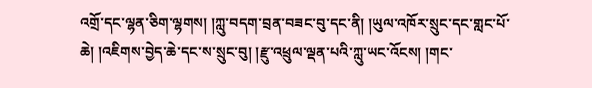འགྲོ་དང་ལྷན་ཅིག་ལྷགས། །ཀླུ་བདག་བྲན་བཟང་བུ་དང་ནི། །ཡུལ་འཁོར་སྲུང་དང་གླང་པོ་ཆེ། །འཇིགས་བྱེད་ཆེ་དང་ས་སྲུང་བུ། །རྫུ་འཕྲུལ་ལྡན་པའི་ཀླུ་ཡང་འོངས། །གང་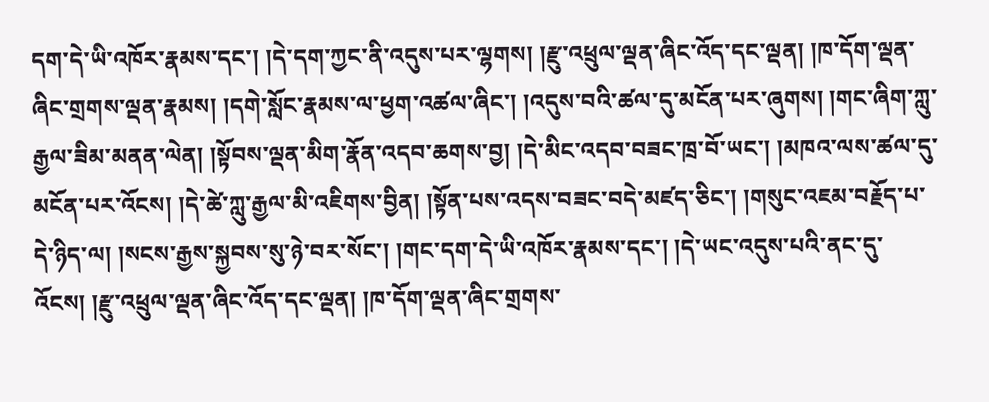དག་དེ་ཡི་འཁོར་རྣམས་དང་། །དེ་དག་ཀྱང་ནི་འདུས་པར་ལྷགས། །རྫུ་འཕྲུལ་ལྡན་ཞིང་འོད་དང་ལྡན། །ཁ་དོག་ལྡན་ཞིང་གྲགས་ལྡན་རྣམས། །དགེ་སློང་རྣམས་ལ་ཕྱག་འཚལ་ཞིང་། །འདུས་བའི་ཚལ་དུ་མངོན་པར་ཞུགས། །གང་ཞིག་ཀླུ་རྒྱལ་ཟིམ་མནན་ལེན། །སྟོབས་ལྡན་མིག་རྣོན་འདབ་ཆགས་བྱ། །དེ་མིང་འདབ་བཟང་ཁྲ་བོ་ཡང་། །མཁའ་ལས་ཚལ་དུ་མངོན་པར་འོངས། །དེ་ཚེ་ཀླུ་རྒྱལ་མི་འཇིགས་བྱིན། །སྟོན་པས་འདས་བཟང་བདེ་མཛད་ཅིང་། །གསུང་འཇམ་བརྗོད་པ་དེ་ཉིད་ལ། །སངས་རྒྱས་སྐྱབས་སུ་ཉེ་བར་སོང་། །གང་དག་དེ་ཡི་འཁོར་རྣམས་དང་། །དེ་ཡང་འདུས་པའི་ནང་དུ་འོངས། །རྫུ་འཕྲུལ་ལྡན་ཞིང་འོད་དང་ལྡན། །ཁ་དོག་ལྡན་ཞིང་གྲགས་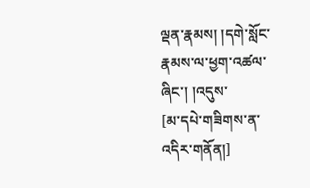ལྡན་རྣམས། །དགེ་སློང་རྣམས་ལ་ཕྱག་འཚལ་ཞིང་། །འདུས་
[མ་དཔེ་གཟིགས་ན་འདིར་གནོན།]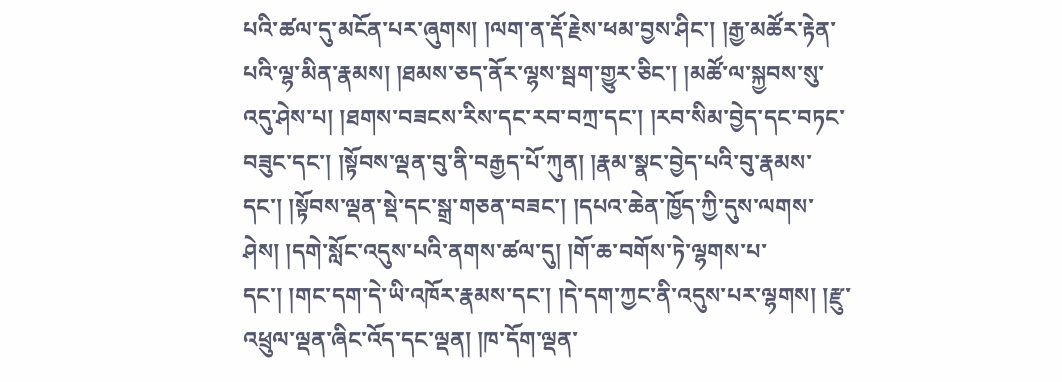པའི་ཚལ་དུ་མངོན་པར་ཞུགས། །ལག་ན་རྡོ་རྗེས་ཕམ་བྱས་ཤིང་། །རྒྱ་མཚོར་རྟེན་པའི་ལྷ་མིན་རྣམས། །ཐམས་ཅད་ནོར་ལྷས་སྦག་གྱུར་ཅིང་། །མཚོ་ལ་སྐྱབས་སུ་འདུ་ཤེས་པ། །ཐགས་བཟངས་རིས་དང་རབ་བཀྲ་དང་། །རབ་སིམ་བྱེད་དང་བཏང་བཟུང་དང་། །སྟོབས་ལྡན་བུ་ནི་བརྒྱད་པོ་ཀུན། །རྣམ་སྣང་བྱེད་པའི་བུ་རྣམས་དང་། །སྟོབས་ལྡན་སྡེ་དང་སྒྲ་གཅན་བཟང་། །དཔའ་ཆེན་ཁྱོད་ཀྱི་དུས་ལགས་ཤེས། །དགེ་སློང་འདུས་པའི་ནགས་ཚལ་དུ། །གོ་ཆ་བགོས་ཏེ་ལྷགས་པ་དང་། །གང་དག་དེ་ཡི་འཁོར་རྣམས་དང་། །དེ་དག་ཀྱང་ནི་འདུས་པར་ལྷགས། །རྫུ་འཕྲུལ་ལྡན་ཞིང་འོད་དང་ལྡན། །ཁ་དོག་ལྡན་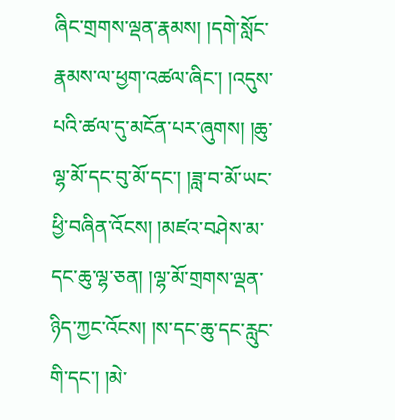ཞིང་གྲགས་ལྡན་རྣམས། །དགེ་སློང་རྣམས་ལ་ཕྱག་འཚལ་ཞིང་། །འདུས་པའི་ཚལ་དུ་མངོན་པར་ཞུགས། །ཆུ་ལྷ་མོ་དང་བུ་མོ་དང་། །ཟླ་བ་མོ་ཡང་ཕྱི་བཞིན་འོངས། །མཛའ་བཤེས་མ་དང་ཆུ་ལྷ་ཅན། །ལྷ་མོ་གྲགས་ལྡན་ཉིད་ཀྱང་འོངས། །ས་དང་ཆུ་དང་རླུང་གི་དང་། །མེ་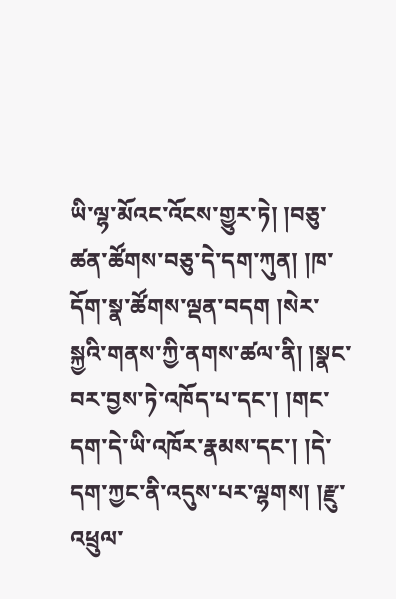ཡི་ལྷ་མོའང་འོངས་གྱུར་ཏེ། །བཅུ་ཚན་ཚོགས་བཅུ་དེ་དག་ཀུན། །ཁ་དོག་སྣ་ཚོགས་ལྡན་བདག །སེར་སྐྱའི་གནས་ཀྱི་ནགས་ཚལ་ནི། །སྣང་བར་བྱས་ཏེ་འཁོད་པ་དང་། །གང་དག་དེ་ཡི་འཁོར་རྣམས་དང་། །དེ་དག་ཀྱང་ནི་འདུས་པར་ལྷགས། །རྫུ་འཕྲུལ་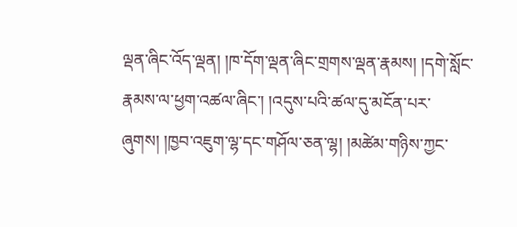ལྡན་ཞིང་འོད་ལྡན། །ཁ་དོག་ལྡན་ཞིང་གྲགས་ལྡན་རྣམས། །དགེ་སློང་རྣམས་ལ་ཕྱག་འཚལ་ཞིང་། །འདུས་པའི་ཚལ་དུ་མངོན་པར་ཞུགས། །ཁྱབ་འཇུག་ལྷ་དང་གཤོལ་ཅན་ལྷ། །མཚེམ་གཉིས་ཀྱང་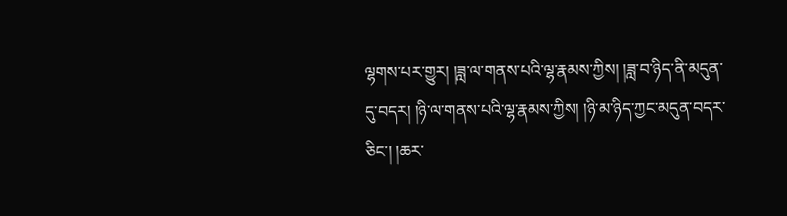ལྷགས་པར་གྱུར། །ཟླ་ལ་གནས་པའི་ལྷ་རྣམས་ཀྱིས། །ཟླ་བ་ཉིད་ནི་མདུན་དུ་བདར། །ཉི་ལ་གནས་པའི་ལྷ་རྣམས་ཀྱིས། །ཉི་མ་ཉིད་ཀྱང་མདུན་བདར་ཅིང་། །ཆར་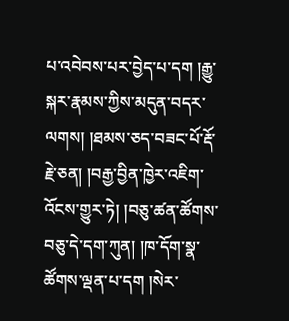པ་འབེབས་པར་བྱེད་པ་དག །རྒྱུ་སྐར་རྣམས་ཀྱིས་མདུན་བདར་ལགས། །ཐམས་ཅད་བཟང་པོ་རྡོ་རྗེ་ཅན། །བརྒྱ་བྱིན་ཁྱེར་འཇིག་འོངས་གྱུར་ཏེ། །བཅུ་ཚན་ཚོགས་བཅུ་དེ་དག་ཀུན། །ཁ་དོག་སྣ་ཚོགས་ལྡན་པ་དག །སེར་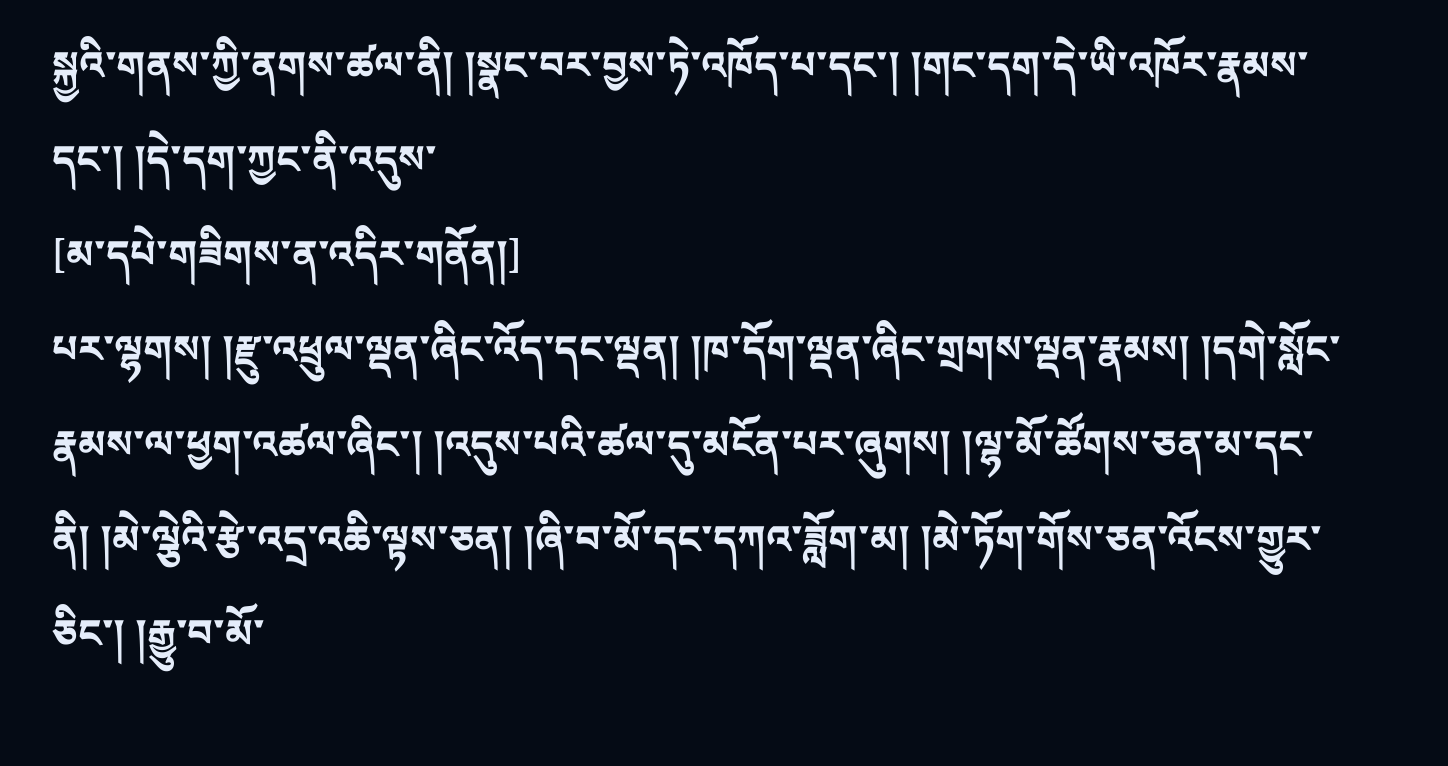སྐྱའི་གནས་ཀྱི་ནགས་ཚལ་ནི། །སྣང་བར་བྱས་ཏེ་འཁོད་པ་དང་། །གང་དག་དེ་ཡི་འཁོར་རྣམས་དང་། །དེ་དག་ཀྱང་ནི་འདུས་
[མ་དཔེ་གཟིགས་ན་འདིར་གནོན།]
པར་ལྷགས། །རྫུ་འཕྲུལ་ལྡན་ཞིང་འོད་དང་ལྡན། །ཁ་དོག་ལྡན་ཞིང་གྲགས་ལྡན་རྣམས། །དགེ་སློང་རྣམས་ལ་ཕྱག་འཚལ་ཞིང་། །འདུས་པའི་ཚལ་དུ་མངོན་པར་ཞུགས། །ལྷ་མོ་ཚོགས་ཅན་མ་དང་ནི། །མེ་ལྕེའི་རྩེ་འདྲ་འཆི་ལྟས་ཅན། །ཞི་བ་མོ་དང་དཀའ་ཟློག་མ། །མེ་ཏོག་གོས་ཅན་འོངས་གྱུར་ཅིང་། །རྒྱུ་བ་མོ་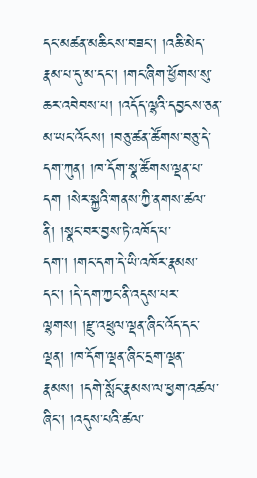དང་མཚན་མཆིངས་བཟང་། །འཆི་མེད་རྣམ་པ་དུ་མ་དང་། །གང་ཞིག་ཕྱོགས་སུ་ཆར་འབེབས་པ། །འདོད་ལྷའི་དབྱངས་ཅན་མ་ཡང་འོངས། །བཅུ་ཚན་ཚོགས་བཅུ་དེ་དག་ཀུན། །ཁ་དོག་སྣ་ཚོགས་ལྡན་པ་དག །སེར་སྐྱའི་གནས་ཀྱི་ནགས་ཚལ་ནི། །སྣང་བར་བྱས་ཏེ་འཁོད་པ་དག་། །གང་དག་དེ་ཡི་འཁོར་རྣམས་དང་། །དེ་དག་ཀྱང་ནི་འདུས་པར་ལྷགས། །རྫུ་འཕྲུལ་ལྡན་ཞིང་འོད་དང་ལྡན། །ཁ་དོག་ལྡན་ཞིང་དྲག་ལྡན་རྣམས། །དགེ་སློང་རྣམས་ལ་ཕྱག་འཚལ་ཞིང་། །འདུས་པའི་ཚལ་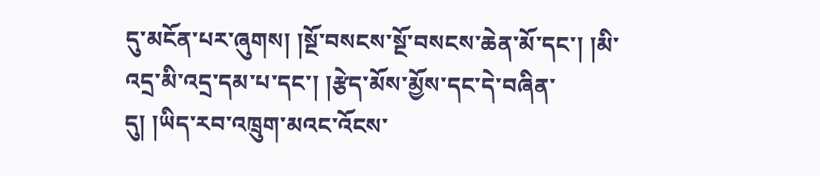དུ་མངོན་པར་ཞུགས། །སྔོ་བསངས་སྔོ་བསངས་ཆེན་མོ་དང་། །མི་འདྲ་མི་འདྲ་དམ་པ་དང་། །རྩེད་མོས་མྱོས་དང་དེ་བཞིན་དུ། །ཡིད་རབ་འཁྲུག་མའང་འོངས་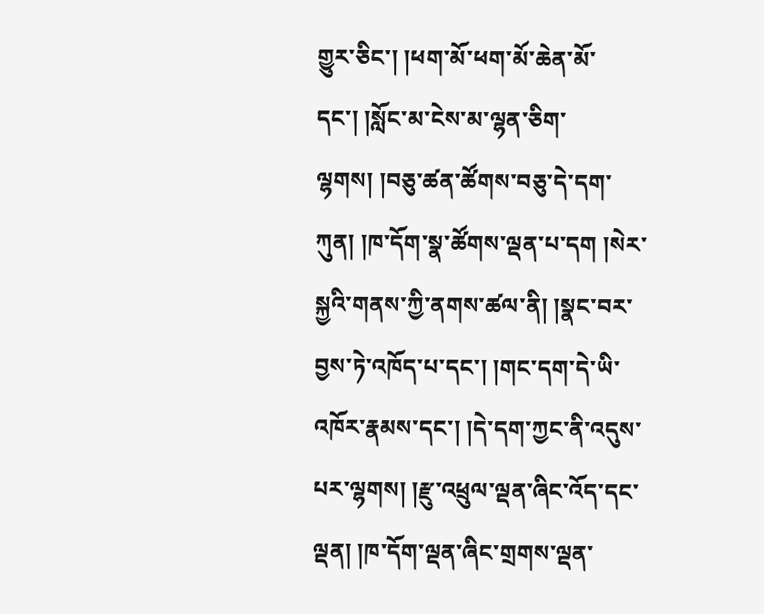གྱུར་ཅིང་། །ཕག་མོ་ཕག་མོ་ཆེན་མོ་དང་། །སློང་མ་ངེས་མ་ལྷན་ཅིག་ལྷགས། །བཅུ་ཚན་ཚོགས་བཅུ་དེ་དག་ཀུན། །ཁ་དོག་སྣ་ཚོགས་ལྡན་པ་དག །སེར་སྐྱའི་གནས་ཀྱི་ནགས་ཚལ་ནི། །སྣང་བར་བྱས་ཏེ་འཁོད་པ་དང་། །གང་དག་དེ་ཡི་འཁོར་རྣམས་དང་། །དེ་དག་ཀྱང་ནི་འདུས་པར་ལྷགས། །རྫུ་འཕྲུལ་ལྡན་ཞིང་འོད་དང་ལྡན། །ཁ་དོག་ལྡན་ཞིང་གྲགས་ལྡན་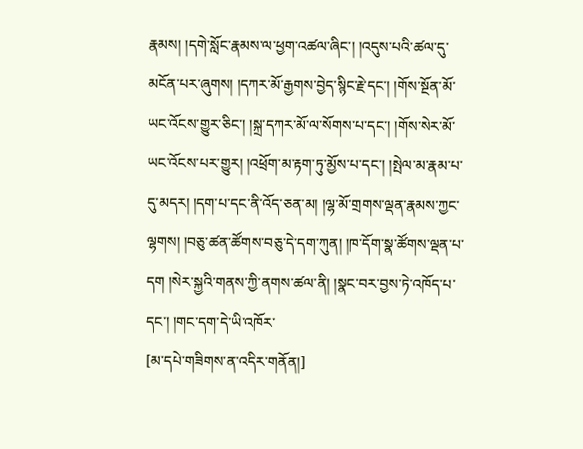རྣམས། །དགེ་སློང་རྣམས་ལ་ཕྱག་འཚལ་ཞིང་། །འདུས་པའི་ཚལ་དུ་མངོན་པར་ཞུགས། །དཀར་མོ་རྒྱགས་བྱེད་སྙིང་རྗེ་དང་། །གོས་སྔོན་མོ་ཡང་འོངས་གྱུར་ཅིང་། །སྐྲ་དཀར་མོ་ལ་སོགས་པ་དང་། །གོས་སེར་མོ་ཡང་འོངས་པར་གྱུར། །འཕྲོག་མ་རྟག་ཏུ་མྱོས་པ་དང་། །སྤེལ་མ་རྣམ་པ་དུ་མདར། །དག་པ་དང་ནི་འོད་ཅན་མ། །ལྷ་མོ་གྲགས་ལྡན་རྣམས་ཀྱང་ལྷགས། །བཅུ་ཚན་ཚོགས་བཅུ་དེ་དག་ཀུན། །ཁ་དོག་སྣ་ཚོགས་ལྡན་པ་དག །སེར་སྐྱའི་གནས་ཀྱི་ནགས་ཚལ་ནི། །སྣང་བར་བྱས་ཏེ་འཁོད་པ་དང་། །གང་དག་དེ་ཡི་འཁོར་
[མ་དཔེ་གཟིགས་ན་འདིར་གནོན།]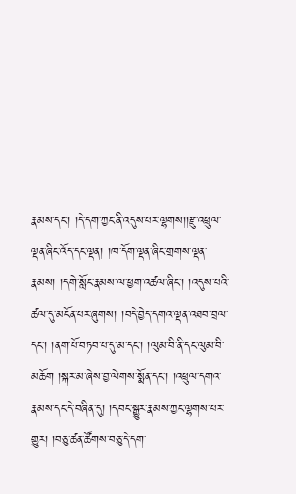རྣམས་དང་། །དེ་དག་ཀྱང་ནི་འདུས་པར་ལྷགས།།རྫུ་འཕྲུལ་ལྡན་ཞིང་འོད་དང་ལྡན། །ཁ་དོག་ལྡན་ཞིང་གྲགས་ལྡན་རྣམས། །དགེ་སློང་རྣམས་ལ་ཕྱག་འཚལ་ཞིང་། །འདུས་པའི་ཚལ་དུ་མངོན་པར་ཞུགས། །བདེ་བྱེད་དགའ་ལྡན་འཐབ་བྲལ་དང་། །ནག་པོ་བཏབ་པ་དུ་མ་དང་། །ལུམ་བི་ནི་དང་ལུམ་བི་མཆོག །སྐར་མ་ཞེས་བྱ་ལེགས་སྨོན་དང་། །འཕྲུལ་དགའ་རྣམས་དང་དེ་བཞིན་དུ། །དབང་སྒྱུར་རྣམས་ཀྱང་ལྷགས་པར་གྱུར། །བཅུ་ཚན་ཚོགས་བཅུ་དེ་དག་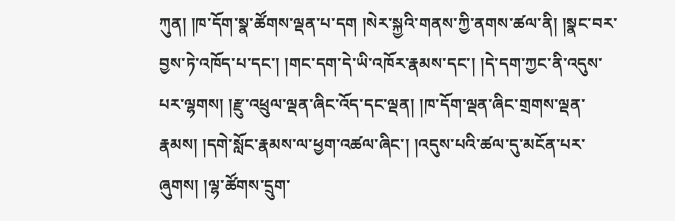ཀུན། །ཁ་དོག་སྣ་ཚོགས་ལྡན་པ་དག །སེར་སྐྱའི་གནས་ཀྱི་ནགས་ཚལ་ནི། །སྣང་བར་བྱས་ཏེ་འཁོད་པ་དང་། །གང་དག་དེ་ཡི་འཁོར་རྣམས་དང་། །དེ་དག་ཀྱང་ནི་འདུས་པར་ལྷགས། །རྫུ་འཕྲུལ་ལྡན་ཞིང་འོད་དང་ལྡན། །ཁ་དོག་ལྡན་ཞིང་གྲགས་ལྡན་རྣམས། །དགེ་སློང་རྣམས་ལ་ཕྱག་འཚལ་ཞིང་། །འདུས་པའི་ཚལ་དུ་མངོན་པར་ཞུགས། །ལྷ་ཚོགས་དྲུག་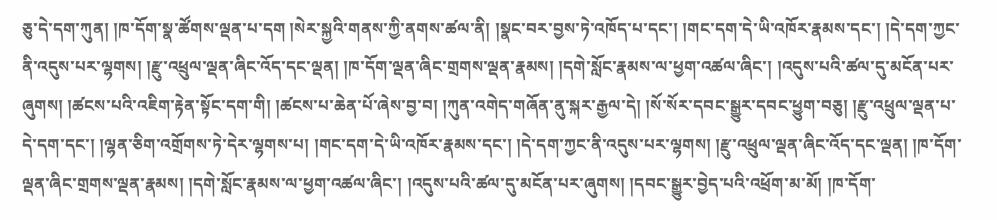ཅུ་དེ་དག་ཀུན། །ཁ་དོག་སྣ་ཚོགས་ལྡན་པ་དག །སེར་སྐྱའི་གནས་ཀྱི་ནགས་ཚལ་ནི། །སྣང་བར་བྱས་ཏེ་འཁོད་པ་དང་། །གང་དག་དེ་ཡི་འཁོར་རྣམས་དང་། །དེ་དག་ཀྱང་ནི་འདུས་པར་ལྷགས། །རྫུ་འཕྲུལ་ལྡན་ཞིང་འོད་དང་ལྡན། །ཁ་དོག་ལྡན་ཞིང་གྲགས་ལྡན་རྣམས། །དགེ་སློང་རྣམས་ལ་ཕྱག་འཚལ་ཞིང་། །འདུས་པའི་ཚལ་དུ་མངོན་པར་ཞུགས། །ཚངས་པའི་འཇིག་རྟེན་སྟོང་དག་གི། །ཚངས་པ་ཆེན་པོ་ཞེས་བྱ་བ། །ཀུན་འགེད་གཞོན་ནུ་སྐར་རྒྱལ་དེ། །སོ་སོར་དབང་སྒྱུར་དབང་ཕྱུག་བཅུ། །རྫུ་འཕྲུལ་ལྡན་པ་དེ་དག་དང་། །ལྷན་ཅིག་འགྲོགས་ཏེ་དེར་ལྷགས་པ། །གང་དག་དེ་ཡི་འཁོར་རྣམས་དང་། །དེ་དག་ཀྱང་ནི་འདུས་པར་ལྷགས། །རྫུ་འཕྲུལ་ལྡན་ཞིང་འོད་དང་ལྡན། །ཁ་དོག་ལྡན་ཞིང་གྲགས་ལྡན་རྣམས། །དགེ་སློང་རྣམས་ལ་ཕྱག་འཚལ་ཞིང་། །འདུས་པའི་ཚལ་དུ་མངོན་པར་ཞུགས། །དབང་སྒྱུར་བྱེད་པའི་འཕྲོག་མ་མོ། །ཁ་དོག་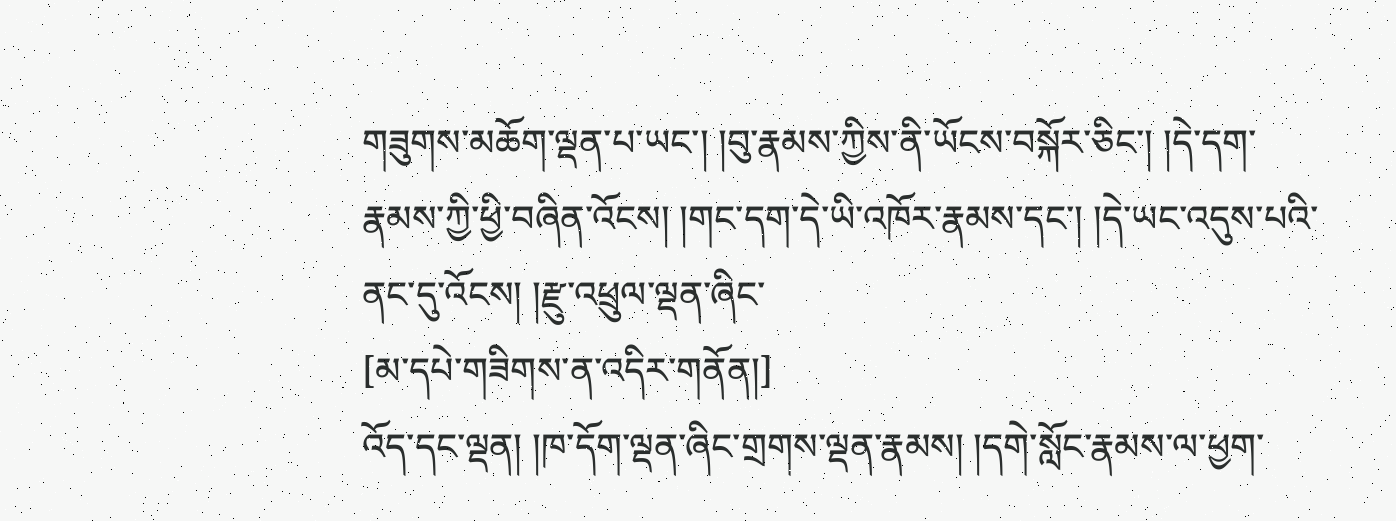གཟུགས་མཆོག་ལྡན་པ་ཡང་། །བུ་རྣམས་ཀྱིས་ནི་ཡོངས་བསྐོར་ཅིང་། །དེ་དག་རྣམས་ཀྱི་ཕྱི་བཞིན་འོངས། །གང་དག་དེ་ཡི་འཁོར་རྣམས་དང་། །དེ་ཡང་འདུས་པའི་ནང་དུ་འོངས། །རྫུ་འཕྲུལ་ལྡན་ཞིང་
[མ་དཔེ་གཟིགས་ན་འདིར་གནོན།]
འོད་དང་ལྡན། །ཁ་དོག་ལྡན་ཞིང་གྲགས་ལྡན་རྣམས། །དགེ་སློང་རྣམས་ལ་ཕྱག་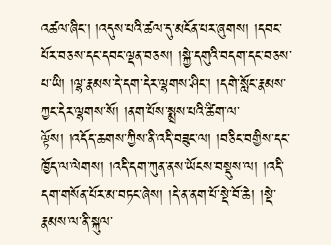འཚལ་ཞིང་། །འདུས་པའི་ཚལ་དུ་མངོན་པར་ཞུགས། །དབང་པོར་བཅས་དང་དབང་ལྡན་བཅས། །སྐྱེ་དགུའི་བདག་དང་བཅས་པ་ཡི། །ལྷ་རྣམས་དེ་དག་དེར་ལྷགས་ཤིང་། །དགེ་སློང་རྣམས་ཀྱང་དེར་ལྷགས་སོ། །ནག་པོས་སྨྲས་པའི་ཚིག་ལ་ལྟོས། །འདོད་ཆགས་ཀྱིས་ནི་འདི་བཟུང་ལ། །བཅིང་བགྱིས་དང་ཁྱོད་ལ་ལེགས། །འདི་དག་ཀུན་ནས་ཡོངས་བསྡུས་ལ། །འདི་དག་གསོན་པོར་མ་བཏང་ཞེས། །དེ་ན་ནག་པོ་སྡེ་བོ་ཆེ། །སྡེ་རྣམས་ལ་ནི་སྐུལ་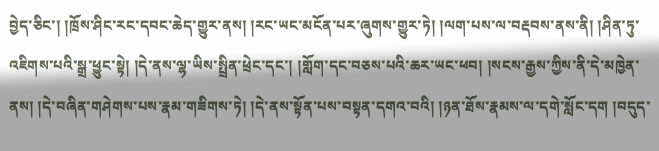བྱེད་ཅིང་། །ཁྲོས་ཤིང་རང་དབང་ཆེད་གྱུར་ནས། །རང་ཡང་མངོན་པར་ཞུགས་གྱུར་ཏེ། །ལག་པས་ལ་བརྡབས་ནས་ནི། །ཤིན་ཏུ་འཇིགས་པའི་སྒྲ་ཕྱུང་སྟེ། །དེ་ནས་ལྷ་ཡིས་སྤྲིན་ཕྲེང་དང་། །གློག་དང་བཅས་པའི་ཆར་ཡང་ཕབ། །སངས་རྒྱས་ཀྱིས་ནི་དེ་མཁྱེན་ནས། །དེ་བཞིན་གཤེགས་པས་རྣམ་གཟིགས་ཏེ། །དེ་ནས་སྟོན་པས་བསྟན་དགའ་བའི། །ཉན་ཐོས་རྣམས་ལ་དགེ་སློང་དག །བདུད་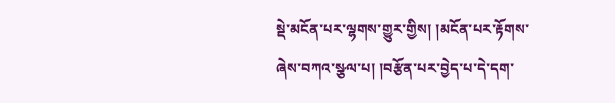སྡེ་མངོན་པར་ལྷགས་གྱུར་གྱིས། །མངོན་པར་རྟོགས་ཞེས་བཀའ་སྩལ་པ། །བརྩོན་པར་བྱེད་པ་དེ་དག་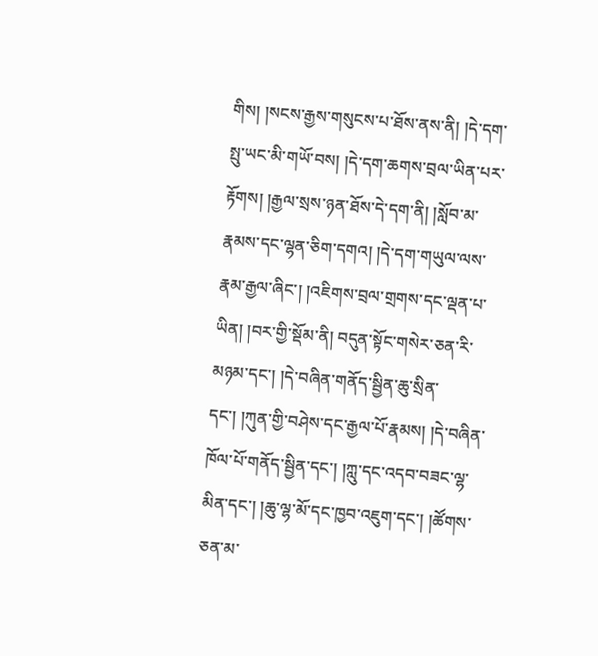གིས། །སངས་རྒྱས་གསུངས་པ་ཐོས་ནས་ནི། །དེ་དག་སྤུ་ཡང་མི་གཡོ་བས། །དེ་དག་ཆགས་བྲལ་ཡིན་པར་རྟོགས། །རྒྱལ་སྲས་ཉན་ཐོས་དེ་དག་ནི། །སློབ་མ་རྣམས་དང་ལྷན་ཅིག་དགའ། །དེ་དག་གཡུལ་ལས་རྣམ་རྒྱལ་ཞིང་། །འཇིགས་བྲལ་གྲགས་དང་ལྡན་པ་ཡིན། །བར་གྱི་སྡོམ་ནི། བདུན་སྟོང་གསེར་ཅན་རི་མཉམ་དང་། །དེ་བཞིན་གནོད་སྦྱིན་ཆུ་སྲིན་དང་། །ཀུན་གྱི་བཤེས་དང་རྒྱལ་པོ་རྣམས། །དེ་བཞིན་ཁོལ་པོ་གནོད་སྦྱིན་དང་། །ཀླུ་དང་འདབ་བཟང་ལྷ་མིན་དང་། །ཆུ་ལྷ་མོ་དང་ཁྱབ་འཇུག་དང་། །ཚོགས་ཅན་མ་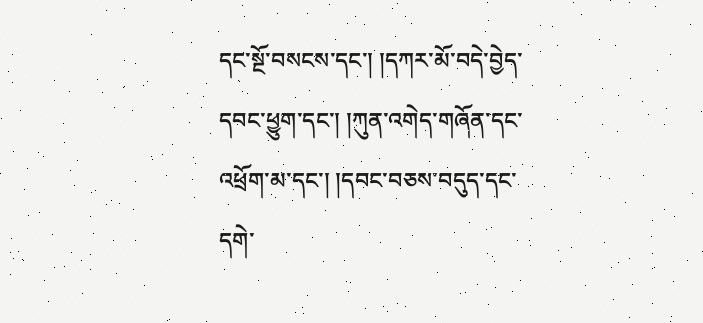དང་སྔོ་བསངས་དང་། །དཀར་མོ་བདེ་བྱེད་དབང་ཕྱུག་དང་། །ཀུན་འགེད་གཞོན་དང་འཕྲོག་མ་དང་། །དབང་བཅས་བདུད་དང་དགེ་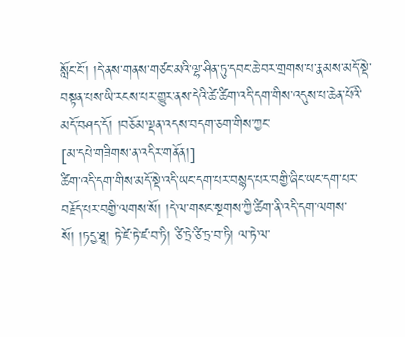སློང་ངོ་། །དེ་ནས་གནས་གཙང་མའི་ལྷ་ཤིན་ཏུ་དབང་ཆེ་བར་གྲགས་པ་རྣམས་མདོ་སྡེ་བསྟན་པས་ཡི་རངས་པར་གྱུར་ནས་དེའི་ཚེ་ཚིག་འདི་དག་གིས་འདུས་པ་ཆེན་པོའི་མདོ་བཤད་དོ། །བཅོམ་ལྡན་འདས་བདག་ཅག་གིས་ཀྱང་
[མ་དཔེ་གཟིགས་ན་འདིར་གནོན།]
ཚིག་འདི་དག་གིས་མདོ་སྡེ་འདི་ཡང་དག་པར་བསྙད་པར་བགྱི་ཞིང་ཡང་དག་པར་བརྗོད་པར་བགྱི་ལགས་སོ། །དེ་ལ་གསང་སྔགས་ཀྱི་ཚིག་ནི་འདི་དག་ལགས་སོ། །ཏདྱ་ཐཱ། ཏེ་ཛེ་ཏེ་ཛ་བ་ཏི། ཙི་ཏྲེ་ཙི་ཏྲ་བ་ཏི། ལ་ཏེ་ལ་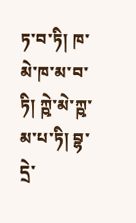ཏ་བ་ཏི། ཁ་མེ་ཁ་མ་བ་ཏི། ཀྵེ་མེ་ཀྵ་མ་པ་ཏི། བྷ་དྲེ་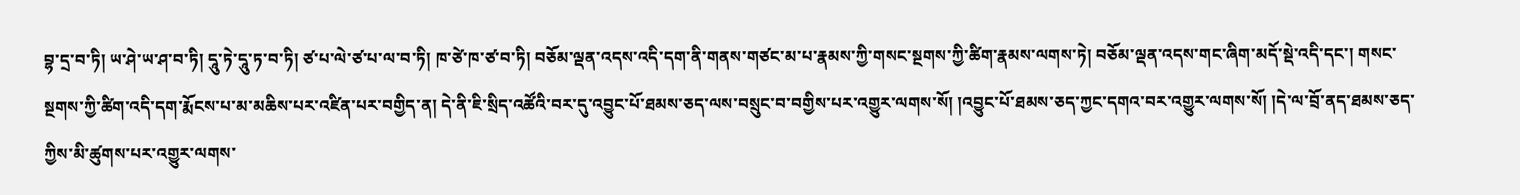བྷ་དྲ་བ་ཏི། ཡ་ཤེ་ཡ་ཤ་བ་ཏི། དཱུ་ཏེ་དཱུ་ཏ་བ་ཏི། ཙ་པ་ལེ་ཙ་པ་ལ་བ་ཏི། ཁ་ཙེ་ཁ་ཙ་བ་ཏི། བཅོམ་ལྡན་འདས་འདི་དག་ནི་གནས་གཙང་མ་པ་རྣམས་ཀྱི་གསང་སྔགས་ཀྱི་ཚིག་རྣམས་ལགས་ཏེ། བཅོམ་ལྡན་འདས་གང་ཞིག་མདོ་སྡེ་འདི་དང་། གསང་སྔགས་ཀྱི་ཚིག་འདི་དག་རྨོངས་པ་མ་མཆིས་པར་འཛིན་པར་བགྱིད་ན། དེ་ནི་ཇི་སྲིད་འཚོའི་བར་དུ་འབྱུང་པོ་ཐམས་ཅད་ལས་བསྲུང་བ་བགྱིས་པར་འགྱུར་ལགས་སོ། །འབྱུང་པོ་ཐམས་ཅད་ཀྱང་དགའ་བར་འགྱུར་ལགས་སོ། །དེ་ལ་བྲོ་ནད་ཐམས་ཅད་ཀྱིས་མི་ཚུགས་པར་འགྱུར་ལགས་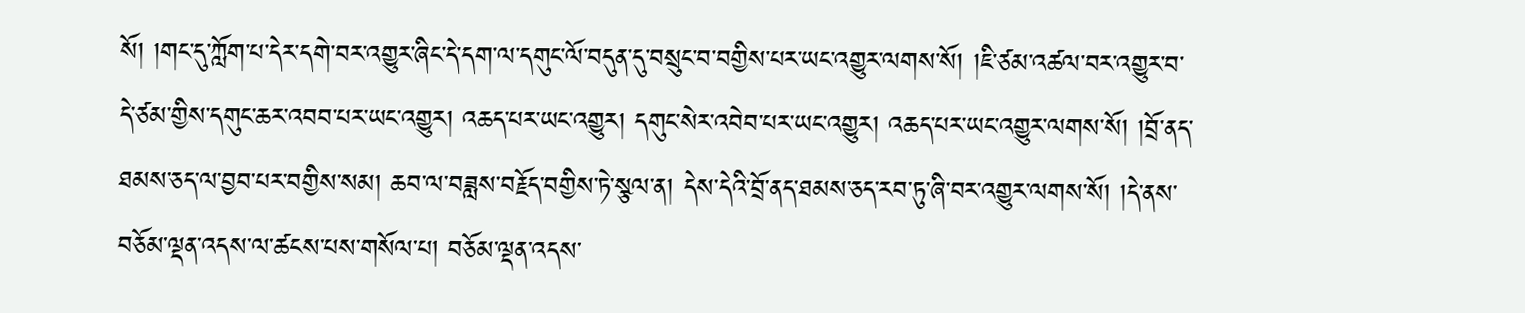སོ། །གང་དུ་ཀློག་པ་དེར་དགེ་བར་འགྱུར་ཞིང་དེ་དག་ལ་དགུང་ལོ་བདུན་དུ་བསྲུང་བ་བགྱིས་པར་ཡང་འགྱུར་ལགས་སོ། །ཇི་ཙམ་འཚལ་བར་འགྱུར་བ་དེ་ཙམ་གྱིས་དགུང་ཆར་འབབ་པར་ཡང་འགྱུར། འཆད་པར་ཡང་འགྱུར། དགུང་སེར་འབེབ་པར་ཡང་འགྱུར། འཆད་པར་ཡང་འགྱུར་ལགས་སོ། །བྲོ་ནད་ཐམས་ཅད་ལ་བྱབ་པར་བགྱིས་སམ། ཆབ་ལ་བཟླས་བརྗོད་བགྱིས་ཏེ་སྩལ་ན། དེས་དེའི་བྲོ་ནད་ཐམས་ཅད་རབ་ཏུ་ཞི་བར་འགྱུར་ལགས་སོ། །དེ་ནས་བཅོམ་ལྡན་འདས་ལ་ཚངས་པས་གསོལ་པ། བཅོམ་ལྡན་འདས་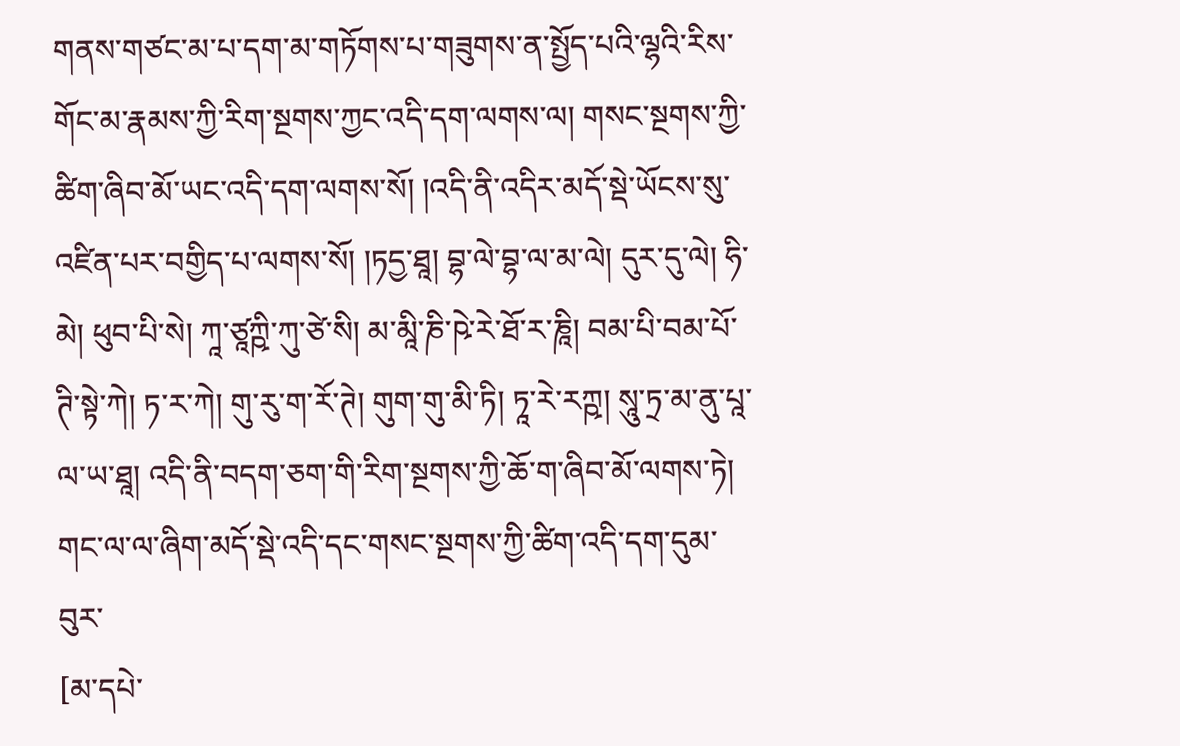གནས་གཙང་མ་པ་དག་མ་གཏོགས་པ་གཟུགས་ན་སྤྱོད་པའི་ལྷའི་རིས་གོང་མ་རྣམས་ཀྱི་རིག་སྔགས་ཀྱང་འདི་དག་ལགས་ལ། གསང་སྔགས་ཀྱི་ཚིག་ཞིབ་མོ་ཡང་འདི་དག་ལགས་སོ། །འདི་ནི་འདིར་མདོ་སྡེ་ཡོངས་སུ་འཛིན་པར་བགྱིད་པ་ལགས་སོ། །ཏདྱ་ཐཱ། བྷ་ལེ་བྷ་ལ་མ་ལེ། དུར་དུ་ལེ། ཧི་མེ། ཕུབ་པི་སེ། ཀཱ་ཙཱཀྵི་ཀུ་ཙེ་སི། མ་མཱི་ཎི་ཥེ་རེ་ཐོ་ར་ཎཱི། བམ་པི་བམ་པོ་ཊི་སྟེ་ཀེ། ཏ་ར་ཀེ། གུ་རུ་ག་རོ་ཊེ། གུག་གུ་མི་ཏི། ཏཱ་རེ་རཀྵ། སཱུ་ཏྲ་མ་ནུ་པཱ་ལ་ཡ་ཐཱ། འདི་ནི་བདག་ཅག་གི་རིག་སྔགས་ཀྱི་ཆོ་ག་ཞིབ་མོ་ལགས་ཏེ། གང་ལ་ལ་ཞིག་མདོ་སྡེ་འདི་དང་གསང་སྔགས་ཀྱི་ཚིག་འདི་དག་དུམ་བུར་
[མ་དཔེ་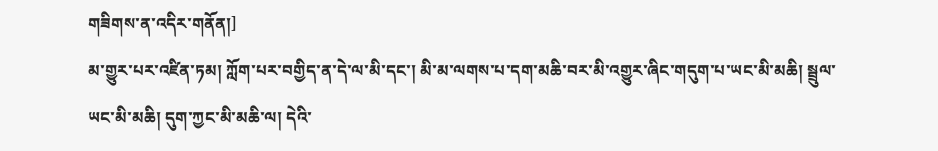གཟིགས་ན་འདིར་གནོན།]
མ་གྱུར་པར་འཛིན་ཏམ། ཀློག་པར་བགྱིད་ན་དེ་ལ་མི་དང་། མི་མ་ལགས་པ་དག་མཆི་བར་མི་འགྱུར་ཞིང་གདུག་པ་ཡང་མི་མཆི། སྦྲུལ་ཡང་མི་མཆི། དུག་ཀྱང་མི་མཆི་ལ། དེའི་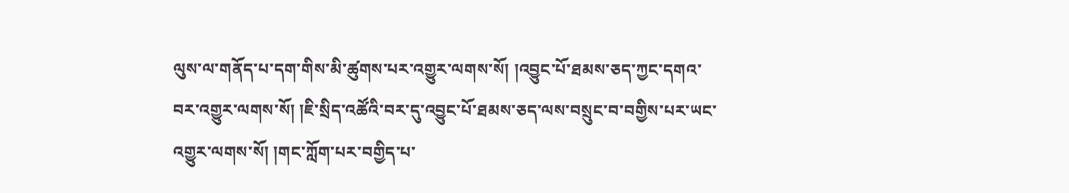ལུས་ལ་གནོད་པ་དག་གིས་མི་ཚུགས་པར་འགྱུར་ལགས་སོ། །འབྱུང་པོ་ཐམས་ཅད་ཀྱང་དགའ་བར་འགྱུར་ལགས་སོ། །ཇི་སྲིད་འཚོའི་བར་དུ་འབྱུང་པོ་ཐམས་ཅད་ལས་བསྲུང་བ་བགྱིས་པར་ཡང་འགྱུར་ལགས་སོ། །གང་ཀློག་པར་བགྱིད་པ་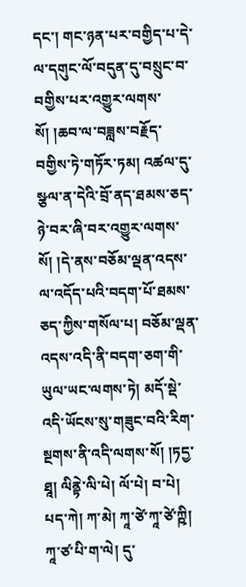དང་། གང་ཉན་པར་བགྱིད་པ་དེ་ལ་དགུང་ལོ་བདུན་དུ་བསྲུང་བ་བགྱིས་པར་འགྱུར་ལགས་སོ། །ཆབ་ལ་བཟླས་བརྗོད་བགྱིས་ཏེ་གཏོར་ཏམ། འཚལ་དུ་སྩལ་ན་དེའི་བྲོ་ནད་ཐམས་ཅད་ཉེ་བར་ཞི་བར་འགྱུར་ལགས་སོ། །དེ་ནས་བཅོམ་ལྡན་འདས་ལ་འདོད་པའི་བདག་པོ་ཐམས་ཅད་ཀྱིས་གསོལ་པ། བཅོམ་ལྡན་འདས་འདི་ནི་བདག་ཅག་གི་ཡུལ་ཡང་ལགས་ཏེ། མདོ་སྡེ་འདི་ཡོངས་སུ་གཟུང་བའི་རིག་སྔགས་ནི་འདི་ལགས་སོ། །ཏདྱ་ཐཱ། ལིནྟེ་ལི་པེ། ལོ་པེ། བ་པེ། པད་ཀེ། ཀ་མེ། ཀཱ་ཙེ་ཀཱ་ཙེ་ཀྵི། ཀཱ་ཙ་པི་ག་ལེ། དུ་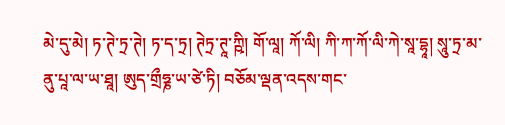མེ་དུ་མེ། ཏ་ཊེ་ཏྲ་ཊེ། ཏ་ད་ཏྲ། ཊེཏྲ་ཊཱ་ཀྵི། གོ་ལཱ། ཀོ་ལི། ཀི་ཀ་ཀོ་ལི་ཀེ་སཱ་དྷཱ། སཱུ་ཏྲ་མ་ནུ་པཱ་ལ་ཡ་ཐཱ། ཨུད་གྲྀཧྞ་ཡ་ཙེ་ཏི། བཅོམ་ལྡན་འདས་གང་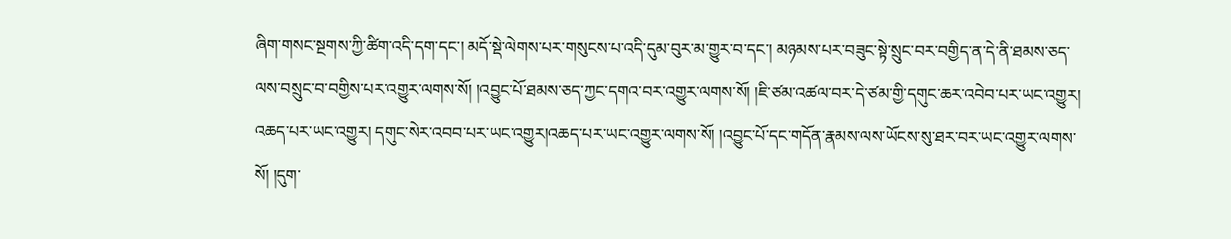ཞིག་གསང་སྔགས་ཀྱི་ཚིག་འདི་དག་དང་། མདོ་སྡེ་ལེགས་པར་གསུངས་པ་འདི་དུམ་བུར་མ་གྱུར་བ་དང་། མཉམས་པར་བཟུང་སྟེ་སྲུང་བར་བགྱིད་ན་དེ་ནི་ཐམས་ཅད་ལས་བསྲུང་བ་བགྱིས་པར་འགྱུར་ལགས་སོ། །འབྱུང་པོ་ཐམས་ཅད་ཀྱང་དགའ་བར་འགྱུར་ལགས་སོ། །ཇི་ཙམ་འཚལ་བར་དེ་ཙམ་གྱི་དགུང་ཆར་འབེབ་པར་ཡང་འགྱུར། འཆད་པར་ཡང་འགྱུར། དགུང་སེར་འབབ་པར་ཡང་འགྱུར།འཆད་པར་ཡང་འགྱུར་ལགས་སོ། །འབྱུང་པོ་དང་གདོན་རྣམས་ལས་ཡོངས་སུ་ཐར་བར་ཡང་འགྱུར་ལགས་སོ། །དུག་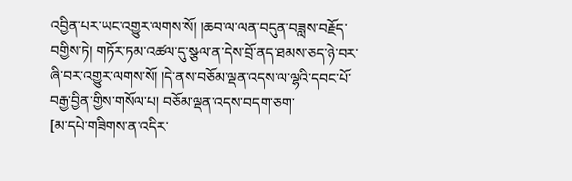འབྱིན་པར་ཡང་འགྱུར་ལགས་སོ། །ཆབ་ལ་ལན་བདུན་བཟླས་བརྗོད་བགྱིས་ཏེ། གཏོར་ཏམ་འཚལ་དུ་སྩལ་ན་དེས་བྲོ་ནད་ཐམས་ཅད་ཉེ་བར་ཞི་བར་འགྱུར་ལགས་སོ། །དེ་ནས་བཅོམ་ལྡན་འདས་ལ་ལྷའི་དབང་པོ་བརྒྱ་བྱིན་གྱིས་གསོལ་པ། བཅོམ་ལྡན་འདས་བདག་ཅག་
[མ་དཔེ་གཟིགས་ན་འདིར་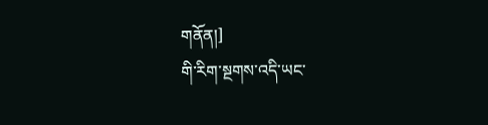གནོན།]
གི་རིག་སྔགས་འདི་ཡང་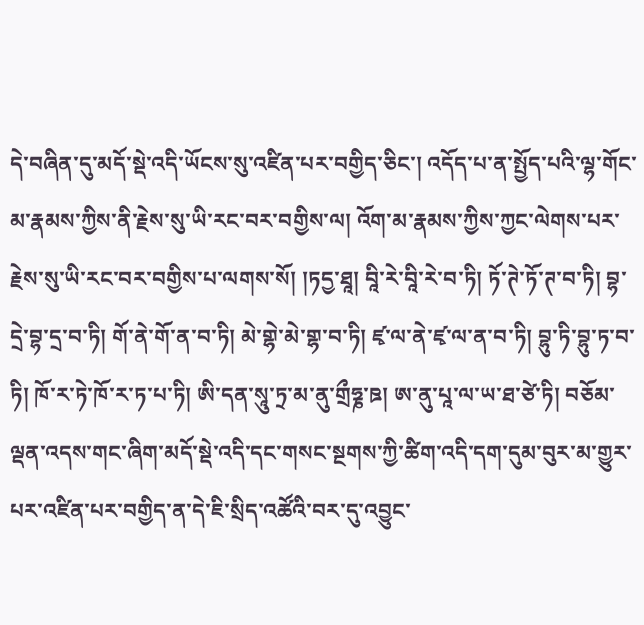དེ་བཞིན་དུ་མདོ་སྡེ་འདི་ཡོངས་སུ་འཛིན་པར་བགྱིད་ཅིང་། འདོད་པ་ན་སྤྱོད་པའི་ལྷ་གོང་མ་རྣམས་ཀྱིས་ནི་རྗེས་སུ་ཡི་རང་བར་བགྱིས་ལ། འོག་མ་རྣམས་ཀྱིས་ཀྱང་ལེགས་པར་རྗེས་སུ་ཡི་རང་བར་བགྱིས་པ་ལགས་སོ། །ཏདྱ་ཐཱ། བཱི་རེ་བཱི་རེ་བ་ཏི། ཏོ་ཊེ་ཏོ་ཊ་བ་ཏི། བྷ་དྲེ་བྷ་དྲ་བ་ཏི། གོ་ནེ་གོ་ན་བ་ཏི། མེ་གྷེ་མེ་གྷ་བ་ཏི། ཛྭ་ལ་ནེ་ཛྭ་ལ་ན་བ་ཏི། བྷུ་ཏི་བྷུ་ཏ་བ་ཏི། ཁོ་ར་ཏེ་ཁོ་ར་ཏ་པ་ཏི། ཨི་དན་སཱུ་ཏྲ་མ་ནུ་གྲྀཧྞ་ཋ། ཨ་ནུ་པཱ་ལ་ཡ་ཐ་ཙེ་ཏི། བཅོམ་ལྡན་འདས་གང་ཞིག་མདོ་སྡེ་འདི་དང་གསང་སྔགས་ཀྱི་ཚིག་འདི་དག་དུམ་བུར་མ་གྱུར་པར་འཛིན་པར་བགྱིད་ན་དེ་ཇི་སྲིད་འཚོའི་བར་དུ་འབྱུང་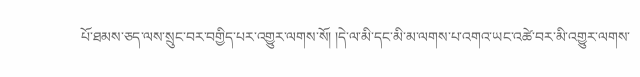པོ་ཐམས་ཅད་ལས་སྲུང་བར་བགྱིད་པར་འགྱུར་ལགས་སོ། །དེ་ལ་མི་དང་མི་མ་ལགས་པ་འགའ་ཡང་འཚེ་བར་མི་འགྱུར་ལགས་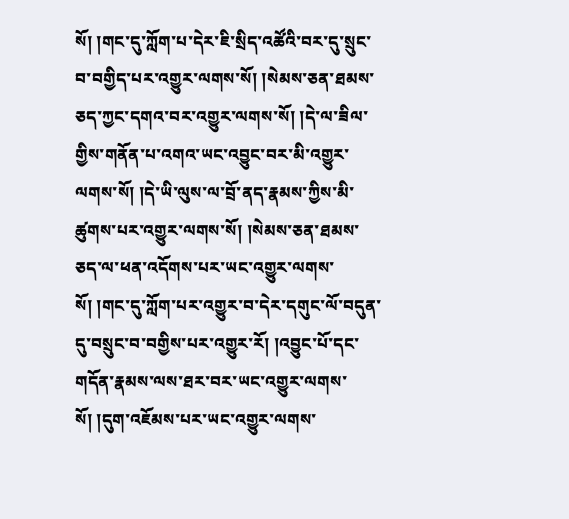སོ། །གང་དུ་ཀློག་པ་དེར་ཇི་སྲིད་འཚོའི་བར་དུ་སྲུང་བ་བགྱིད་པར་འགྱུར་ལགས་སོ། །སེམས་ཅན་ཐམས་ཅད་ཀྱང་དགའ་བར་འགྱུར་ལགས་སོ། །དེ་ལ་ཟིལ་གྱིས་གནོན་པ་འགའ་ཡང་འབྱུང་བར་མི་འགྱུར་ལགས་སོ། །དེ་ཡི་ལུས་ལ་བྲོ་ནད་རྣམས་ཀྱིས་མི་ཚུགས་པར་འགྱུར་ལགས་སོ། །སེམས་ཅན་ཐམས་ཅད་ལ་ཕན་འདོགས་པར་ཡང་འགྱུར་ལགས་སོ། །གང་དུ་ཀློག་པར་འགྱུར་བ་དེར་དགུང་ལོ་བདུན་དུ་བསྲུང་བ་བགྱིས་པར་འགྱུར་རོ། །འབྱུང་པོ་དང་གདོན་རྣམས་ལས་ཐར་བར་ཡང་འགྱུར་ལགས་སོ། །དུག་འཇོམས་པར་ཡང་འགྱུར་ལགས་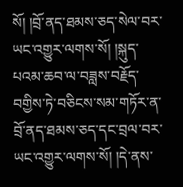སོ། །བྲོ་ནད་ཐམས་ཅད་སེལ་བར་ཡང་འགྱུར་ལགས་སོ། །སྐུད་པའམ་ཆབ་ལ་བཟླས་བརྗོད་བགྱིས་ཏེ་བཅིངས་སམ་གཏོར་ན་བྲོ་ནད་ཐམས་ཅད་དང་བྲལ་བར་ཡང་འགྱུར་ལགས་སོ། །དེ་ནས་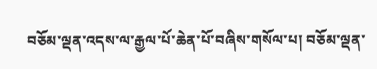བཅོམ་ལྡན་འདས་ལ་རྒྱལ་པོ་ཆེན་པོ་བཞིས་གསོལ་པ། བཅོམ་ལྡན་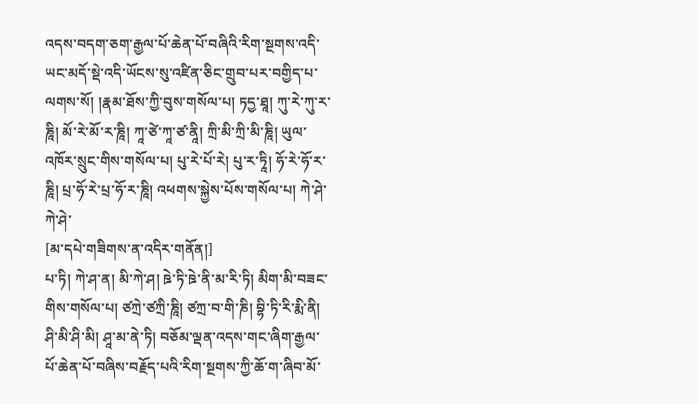འདས་བདག་ཅག་རྒྱལ་པོ་ཆེན་པོ་བཞིའི་རིག་སྔགས་འདི་ཡང་མདོ་སྡེ་འདི་ཡོངས་སུ་འཛིན་ཅིང་གྲུབ་པར་བགྱིད་པ་ལགས་སོ། །རྣམ་ཐོས་ཀྱི་བུས་གསོལ་པ། ཏདྱ་ཐཱ། ཀུ་རེ་ཀུ་ར་ཎཱི། མོ་རེ་མོ་ར་ཎཱི། ཀཱ་ཙེ་ཀཱ་ཙ་ནཱི། ཀྲི་མི་ཀྲི་མི་ཎཱི། ཡུལ་འཁོར་སྲུང་གིས་གསོལ་པ། པུ་རེ་པོ་རེ། པུ་ར་ཏཱི། ཧོ་རེ་ཧོ་ར་ཎཱི། པྲ་ཧོ་རེ་པྲ་ཧོ་ར་ཎཱི། འཕགས་སྐྱེས་པོས་གསོལ་པ། ཀེ་ཤེ་ཀེ་ཤེ་
[མ་དཔེ་གཟིགས་ན་འདིར་གནོན།]
པ་ཏི། ཀེ་ཤ་ན། མི་ཀེ་ཤ། ཋེ་ཏི་ཋེ་ནི་མ་རི་ཏི། མིག་མི་བཟང་གིས་གསོལ་པ། ཙཀྲེ་ཙཀྲི་ཎཱི། ཙཀྲ་བ་གི་ཎི། བྷི་ཏི་རི་རྨི་ནི། ཤི་མི་ཤི་མི། ཤཱ་མ་ནེ་ཏི། བཅོམ་ལྡན་འདས་གང་ཞིག་རྒྱལ་པོ་ཆེན་པོ་བཞིས་བརྗོད་པའི་རིག་སྔགས་ཀྱི་ཆོ་ག་ཞིབ་མོ་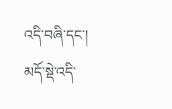འདི་བཞི་དང་། མདོ་སྡེ་འདི་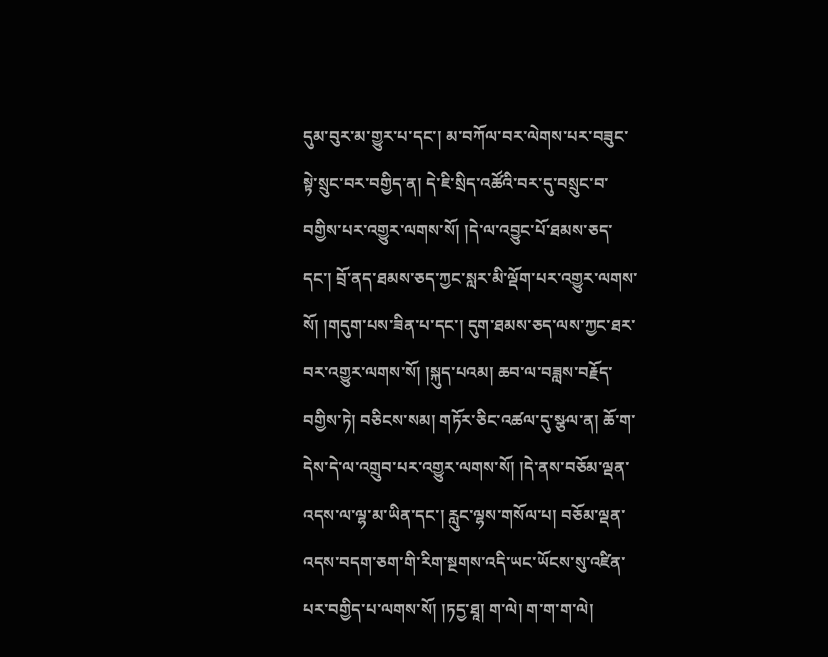དུམ་བུར་མ་གྱུར་པ་དང་། མ་བཀོལ་བར་ལེགས་པར་བཟུང་སྟེ་སྲུང་བར་བགྱིད་ན། དེ་ཇི་སྲིད་འཚོའི་བར་དུ་བསྲུང་བ་བགྱིས་པར་འགྱུར་ལགས་སོ། །དེ་ལ་འབྱུང་པོ་ཐམས་ཅད་དང་། བྲོ་ནད་ཐམས་ཅད་ཀྱང་སླར་མི་ལྡོག་པར་འགྱུར་ལགས་སོ། །གདུག་པས་ཟིན་པ་དང་། དུག་ཐམས་ཅད་ལས་ཀྱང་ཐར་བར་འགྱུར་ལགས་སོ། །སྐུད་པའམ། ཆབ་ལ་བཟླས་བརྗོད་བགྱིས་ཏེ། བཅིངས་སམ། གཏོར་ཅིང་འཚལ་དུ་སྩལ་ན། ཆོ་ག་དེས་དེ་ལ་འགྲུབ་པར་འགྱུར་ལགས་སོ། །དེ་ནས་བཅོམ་ལྡན་འདས་ལ་ལྷ་མ་ཡིན་དང་། རླུང་ལྷས་གསོལ་པ། བཅོམ་ལྡན་འདས་བདག་ཅག་གི་རིག་སྔགས་འདི་ཡང་ཡོངས་སུ་འཛིན་པར་བགྱིད་པ་ལགས་སོ། །ཏདྱ་ཐཱ། ག་ལེ། ག་ག་ག་ལེ།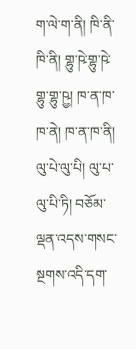ག་ལེ་ག་ནི། ཁི་ནི་ཁི་ནི། གྷུ་ཥེ་གྷུ་ཥེ་གྷུ་གྷུ་ཥྱ། ཁ་ན་ཁ་ཁ་ནེ། ཁ་ན་ཁ་ནི། ལུ་པེ་ལུ་པི། ལུ་པ་ལུ་པི་ཏི། བཅོམ་ལྡན་འདས་གསང་སྔགས་འདི་དག་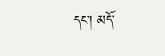དང་། མདོ་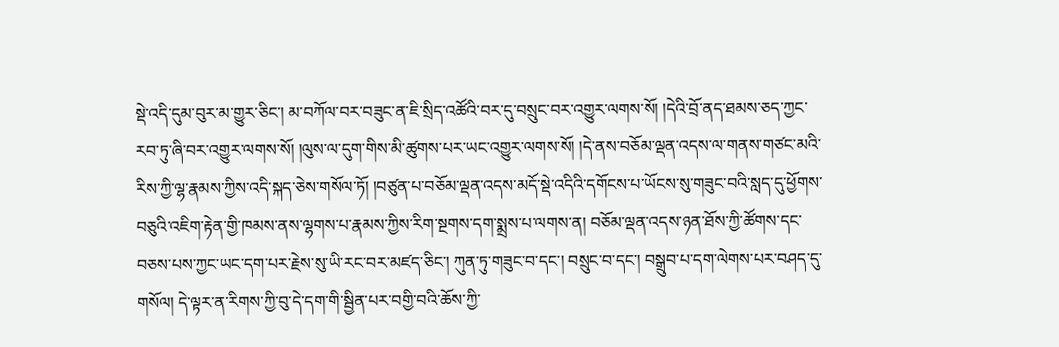སྡེ་འདི་དུམ་བུར་མ་གྱུར་ཅིང་། མ་བཀོལ་བར་བཟུང་ན་ཇི་སྲིད་འཚོའི་བར་དུ་བསྲུང་བར་འགྱུར་ལགས་སོ། །དེའི་བྲོ་ནད་ཐམས་ཅད་ཀྱང་རབ་ཏུ་ཞི་བར་འགྱུར་ལགས་སོ། །ལུས་ལ་དུག་གིས་མི་ཚུགས་པར་ཡང་འགྱུར་ལགས་སོ། །དེ་ནས་བཅོམ་ལྡན་འདས་ལ་གནས་གཙང་མའི་རིས་ཀྱི་ལྷ་རྣམས་ཀྱིས་འདི་སྐད་ཅེས་གསོལ་ཏོ། །བཙུན་པ་བཅོམ་ལྡན་འདས་མདོ་སྡེ་འདིའི་དགོངས་པ་ཡོངས་སུ་གཟུང་བའི་སླད་དུ་ཕྱོགས་བཅུའི་འཇིག་རྟེན་གྱི་ཁམས་ནས་ལྷགས་པ་རྣམས་ཀྱིས་རིག་སྔགས་དག་སྨྲས་པ་ལགས་ན། བཅོམ་ལྡན་འདས་ཉན་ཐོས་ཀྱི་ཚོགས་དང་བཅས་པས་ཀྱང་ཡང་དག་པར་རྗེས་སུ་ཡི་རང་བར་མཛད་ཅིང་། ཀུན་ཏུ་གཟུང་བ་དང་། བསྲུང་བ་དང་། བསྒྲུབ་པ་དག་ལེགས་པར་བཤད་དུ་གསོལ། དེ་ལྟར་ན་རིགས་ཀྱི་བུ་དེ་དག་གི་སྦྱིན་པར་བགྱི་བའི་ཆོས་ཀྱི་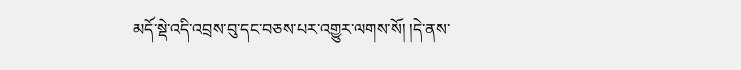མདོ་སྡེ་འདི་འབྲས་བུ་དང་བཅས་པར་འགྱུར་ལགས་སོ། །དེ་ནས་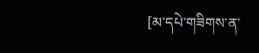[མ་དཔེ་གཟིགས་ན་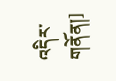འདིར་གནོན།]